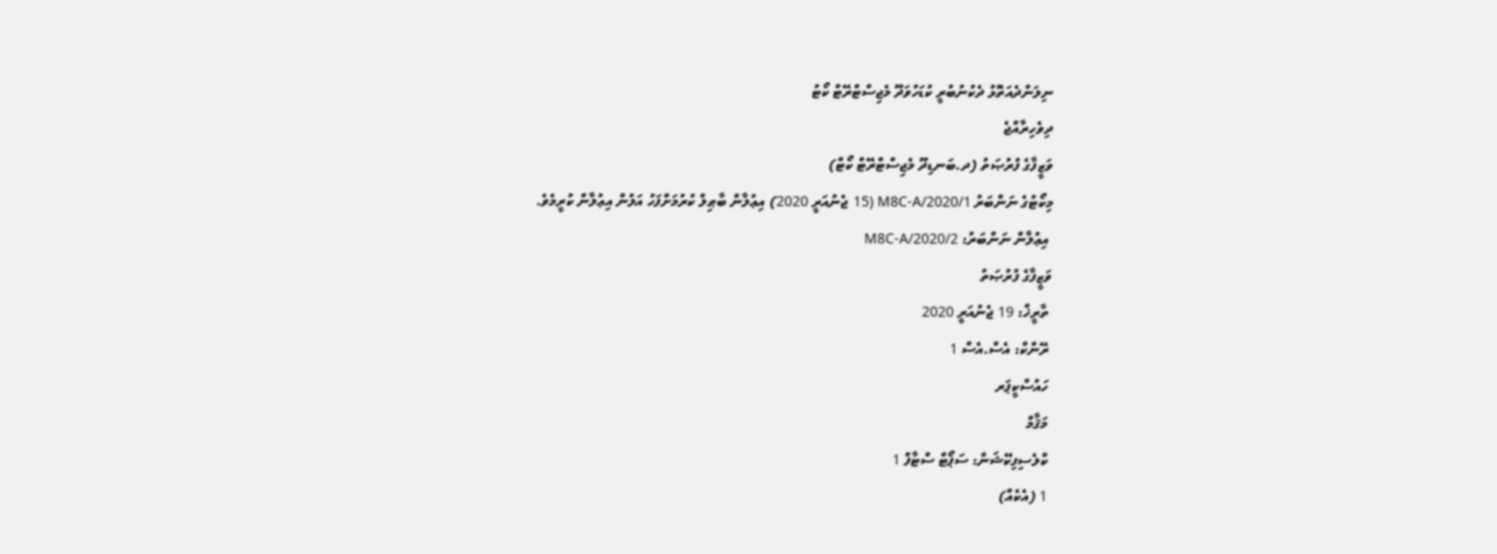ނިލަންދެއަތޮޅު ދެކުނުބުރީ ކުޑަހުވަދޫ މެޖިސްޓްރޭޓް ކޯޓު
ދިވެހިރާއްޖެ
ވަޒީފާގެ ފުރުޞަތު (ދ.ބަނޑިދޫ މެޖިސްޓްރޭޓް ކޯޓް)
މިކޯޓުގެ ނަންބަރު M8C-A/2020/1 (15 ޖެނުއަރީ 2020) އިޢުލާން ބާޠިލް ކުރުމަށްފަހު އަލުން އިޢުލާން ކުރީމެވެ.
 އިޢުލާން ނަންބަރު: M8C-A/2020/2
ވަޒީފާގެ ފުރުޞަތު
 ތާރީޚް: 19 ޖެނުއަރީ 2020
 ރޭންކް: އެސް.އެސް 1
 ހައުސްކީޕަރ
 މަޤާމް
 ކްލެސިފިކޭޝަން: ސަޕޯޓް ސްޓާފް 1
 1 (އެކެއް)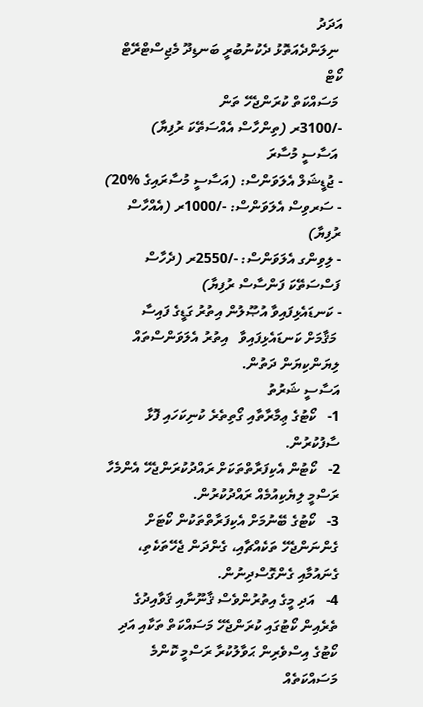އަދަދު
 ނިލަންދެއަތޮޅު ދެކުނުބުރީ ބަނޑިދޫ މެޖިސްޓްރޭޓް ކޯޓް
 މަސައްކަތް ކުރަންޖެހޭ ތަން
-/3100ރ (ތިންހާސް އެއްސަތޭކަ ރުފިޔާ)
 އަސާސީ މުސާރަ
- ޖުޑީޝަލް އެލަވަންސް: (އަސާސީ މުސާރައިގެ %20)
- ސަރވިސް އެލަވަންސް: -/1000ރ (އެއްހާސް ރުފިޔާ)
- ލިވިންގ އެލަވަންސް: -/2550ރ (ދެހާސް ފަސްސަތޭކަ ފަންސާސް ރުފިޔާ)
- ކަނޑައެޅިފައިވާ އުޞޫލުން އިތުރު ގަޑީގެ ފައިސާ
 މަޤާމަށް ކަނޑައެޅިފައިވާ   އިތުރު އެލަވަންސްތައް
ލިޔަންކިޔަން ދަތުން.
އަސާސީ ޝަރުތު
1-   ކޯޓުގެ ޢިމާރާތާއި ގޯތިތެރެ ކުނިކަހައި ފޮޅާ ސާފުކުރުން.
2-   ކޯޓުން އެކިފަރާތްތަކަށް ރައްދުކުރަންޖެހޭ އެންމެހާ ރަސްމީ ލިޔެކިއުމެއް ރައްދުކުރުން.
3-   ކޯޓުގެ ބޭނުމަށް އެކިފަރާތްތަކުން ކޯޓަށް ގެންނަންޖެހޭ ތަކެއްޗާއި، ގެންދަން ޖެހޭތަކެތި، ގެނައުމާއި ގެންގޮސްދިނުން.
4-   އަދި މީގެ އިތުރުންވެސް ޤާނޫނާއި ޤަވާއިދުގެ ތެރެއިން ކޯޓުގައި ކުރަންޖެހޭ މަސައްކަތް ތަކާއި އަދި ކޯޓުގެ އިސްވެރިން ޙަވާލުކުރާ ރަސްމީ ކޮންމެ މަސައްކަތެއް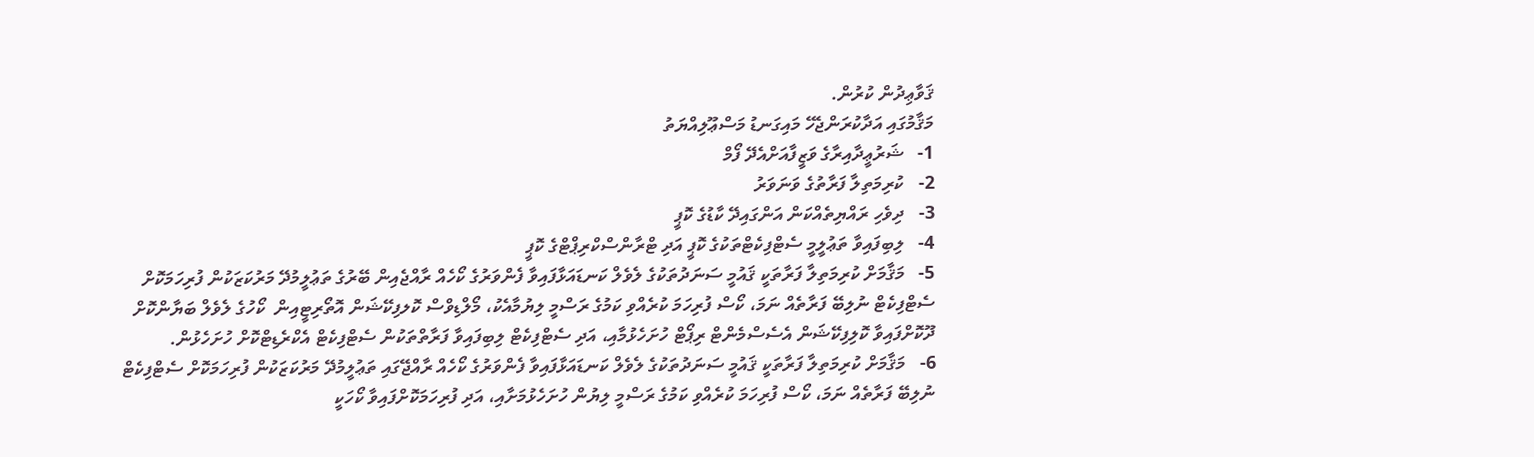ޤަވާޢިދުން ކުރުން.
މަޤާމުގައި އަދާކުރަންޖެހޭ މައިގަނޑު މަސްޢޫލިއްޔަތު
1-   ޝަރުޢީދާއިރާގެ ވަޒީފާއަށްއެދޭ ފޯމް
2-   ކުރިމަތިލާ ފަރާތުގެ ވަނަވަރު
3-   ދިވެހި ރައްޔިތެއްކަން އަންގައިދޭ ކާޑުގެ ކޮޕީ
4-   ލިބިފައިވާ ތަޢުލީމީ ސެޓްފިކެޓްތަކުގެ ކޮޕީ އަދި ޓްރާންސްކްރިޕްޓްގެ ކޮޕީ
5-   މަޤާމަށް ކުރިމަތިލާ ފަރާތަކީ ޤައުމީ ސަނަދުތަކުގެ ލެވެލް ކަނޑައަޅާފައިވާ ފެންވަރުގެ ކޯހެއް ރާއްޖެއިން ބޭރުގެ ތަޢުލީމުދޭ މަރުކަޒަކުން ފުރިހަމަކޮށް ސެޓްފިކެޓް ނުލިބޭ ފަރާތެއް ނަމަ، ކޯސް ފުރިހަމަ ކުރެއްވި ކަމުގެ ރަސްމީ ލިޔުމާއެކު، މޯލްޑިވްސް ކޮލފިކޭޝަން އޮތޯރިޓީއިން  ކޯހުގެ ލެވެލް ބަޔާންކޮށް ދޫކޮށްފައިވާ ކޮލިފިކޭޝަން އެސެސްމެންޓް ރިޕޯޓް ހުށަހެޅުމާއި، އަދި ސެޓްފިކެޓް ލިބިފައިވާ ފަރާތްތަކުން ސެޓްފިކެޓް އެކްރެޑިޓްކޮށް ހުށަހެޅުން.
6-   މަޤާމަށް ކުރިމަތިލާ ފަރާތަކީ ޤައުމީ ސަނަދުތަކުގެ ލެވެލް ކަނޑައަޅާފައިވާ ފެންވަރުގެ ކޯހެއް ރާއްޖޭގައި ތަޢުލީމުދޭ މަރުކަޒަކުން ފުރިހަމަކޮށް ސެޓްފިކެޓް ނުލިބޭ ފަރާތެއް ނަމަ، ކޯސް ފުރިހަމަ ކުރެއްވި ކަމުގެ ރަސްމީ ލިޔުން ހުށަހެޅުމަށާއި، އަދި ފުރިހަމަކޮށްފައިވާ ކޯހަކީ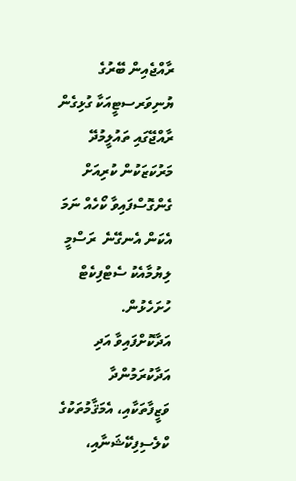ރާއްޖެއިން ބޭރުގެ ޔުނިވަރސޓީއަކާ ގުޅިގެން ރާއްޖޭގައި ތައުލީމުދޭ މަރުކަޒަކުން ކުރިއަށް ގެންގޮސްފައިވާ ކޯހެއް ނަމަ އެކަން އެނގޭނެ  ރަސްމީ ލިޔުމާއެކު ސެޓްފިކެޓް ހުށަހެޅުން.
އަދާކޮށްފައިވާ އަދި އަދާކުރަމުންދާ ވަޒީފާތަކާއި، އެމަޤާމުތަކުގެ ކްލެސިފިކޭޝަނާއި،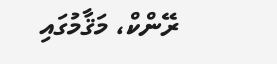ރޭންކް، މަޤާމުގައި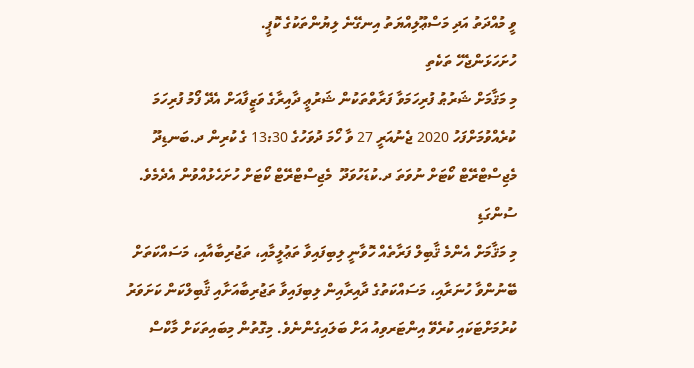ވީ މުއްދަތު އަދި މަސްޢޫލިއްޔަތު އިނގޭނެ ލިޔުންތަކުގެ ކޮޕީ.
ހުށަހަޅަންޖެހޭ ތަކެތި
މި މަޤާމަށް ޝަރުޠު ފުރިހަމަވާ ފަރާތްތަކުން ޝަރުޢީ ދާއިރާގެ ވަޒީފާއަށް އެދޭ ފޯމު ފުރިހަމަ ކުރެއްވުމަށްފަހު 2020 ޖެނުއަރީ 27 ވާ ހޯމަ ދުވަހުގެ 13:30 ގެ ކުރިން ދ.ބަނޑިދޫ މެޖިސްޓްރޭޓް ކޯޓަށް ނުވަތަ ދ.ކުޑަހުވަދޫ  މެޖިސްޓްރޭޓް ކޯޓަށް ހުށަހެޅުއްވުން އެދެމެވެ.
ސުންގަޑި
މި މަޤާމަށް އެންމެ ޤާބިލް ފަރާތެއް ހޮވާނީ ލިބިފައިވާ ތަޢުލީމާއި، ތަޖުރިބާއާއި، މަސައްކަތަށް ބޭނުންވާ ހުނަރާއި، މަސައްކަތުގެ ދާއިރާއިން ލިބިފައިވާ ތަޖުރިބާއަށާއި ޤާބިލްކަން ކަށަވަރު ކުރުމަށްޓަކައި ކުރެވޭ އިންޓަރވިއު އަށް ބަލައިގެންނެވެ. މިގޮތުން މިބައިތަކަށް މާކްސް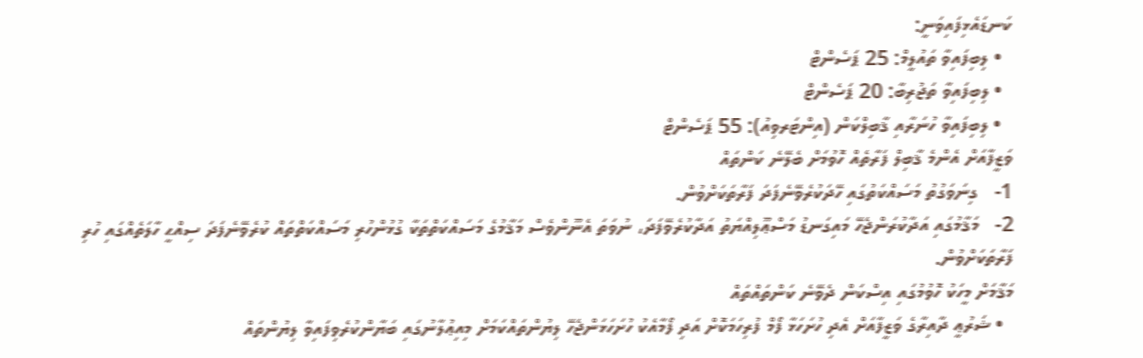ކަނޑައެޅިފައިވަނީ:
  • ލިބިފައިވާ ތައުލީމް: 25 ޕަސެންޓް
  • ލިބިފައިވާ ތަޖުރިބާ: 20 ޕަސެންޓް
  • ލިބިފައިވާ ހުނަރާއި ޤާބިލްކަން (އިންޓަރވިއު): 55 ޕަސެންޓް
ވަޒީފާއަށް އެންމެ ޤާބިލް ފަރާތެއް ހޮވުމަށް ބެލޭނެ ކަންތައް
1-   ގިނަވަގުތު މަސައްކަތުގައި ހޭދަކުރެވޭނެފަދަ ފަރާތަކަށްވުން.
2-   މަޤާމުގައި އަދާކުރަންޖެހޭ މައިގަނޑު މަސްޢޫލިއްޔަތު އަދާކުރެވޭފަދަ، ނުވަތަ އެނޫންވެސް މަޤާމުގެ މަސައްކަތްތަކާ ގުޅުންހުރި މަސައްކަތްތައް ކުރެވޭނެފަދަ ސިއްޙީ ހާލަތެއްގައި ހުރި ފަރާތަކަށްވުން.
މަޤާމަށް މީހަކު ހޮވުމުގައި އިސްކަން ދެވޭނެ ކަންތައްތައް
  • ޝަރުޢީ ދާއިރާގެ ވަޒީފާއަށް އެދި ހުށަހަޅާ ފޯމް ފުރިހަމަކޮށް އަދި ފޯމާއެކު ހުށަހަޅަންޖެހޭ ލިޔުންތައްކަމަށް މިއިޢުލާނުގައި ބަޔާންކުރެވިފައިވާ ލިޔުންތައް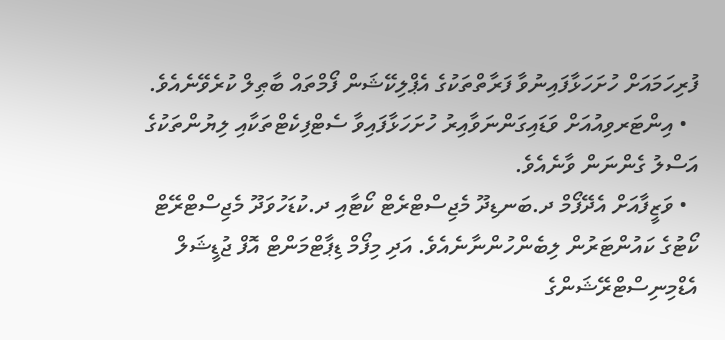ފުރިހަމައަށް ހުށަހަޅާފައިނުވާ ފަރާތްތަކުގެ އެޕްލިކޭޝަން ފޯމްތައް ބާޠިލް ކުރެވޭނެއެވެ.
  • އިންޓަރވިއުއަށް ވަޑައިގަންނަވާއިރު ހުށަހަޅާފައިވާ ސެޓްފިކެޓްތަކާއި ލިޔުންތަކުގެ އަސްލު ގެންނަން ވާނެއެވެ.
  • ވަޒީފާއަށް އެދޭފޯމް ދ.ބަނޑިދޫ މެޖިސްޓްރެޓް ކޯޓާއި ދ.ކުޑަހުވަދޫ މެޖިސްޓްރޭޓް ކޯޓުގެ ކައުންޓަރުން ލިބެންހުންނާނެއެވެ. އަދި މިފޯމް ޑިޕާޓްމަންޓް އޮފް ޖުޑީޝަލް އެޑްމިނިސްޓްރޭޝަންގެ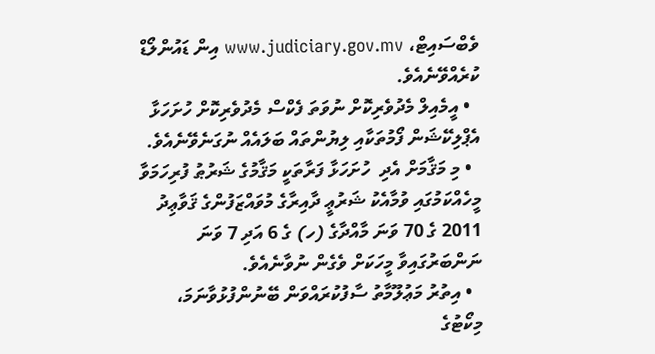ވެބްސައިޓް، www.judiciary.gov.mv އިން ޑައުންލޯޑް ކުރެއްވޭނެއެވެ.
  • އީމެއިލް މެދުވެރިކޮށް ނުވަތަ ފެކްސް މެދުވެރިކޮށް ހުށަހަޅާ އެޕްލިކޭޝަން ފޯމުތަކާއި ލިޔުންތައް ބަލައެއް ނުގަނެވޭނެއެވެ.
  • މި މަޤާމަށް އެދި  ހުށަހަޅާ ފަރާތަކީ މަޤާމުގެ ޝަރުޠު ފުރިހަމަވާ މީހެއްކަމުގައި ވުމާއެކު ޝަރުޢީ ދާއިރާގެ މުވައްޒަފުންގެ ޤަވާޢިދު 2011 ގެ 70 ވަނަ މާއްދާގެ (ހ) ގެ 6 އަދި 7 ވަނަ ނަންބަރުގައިވާ މީހަކަށް ވެގެން ނުވާނެއެވެ.
  • އިތުރު މަޢުލޫމާތު ސާފުކުރައްވަން ބޭނުންފުޅުވާނަމަ، މިކޯޓުގެ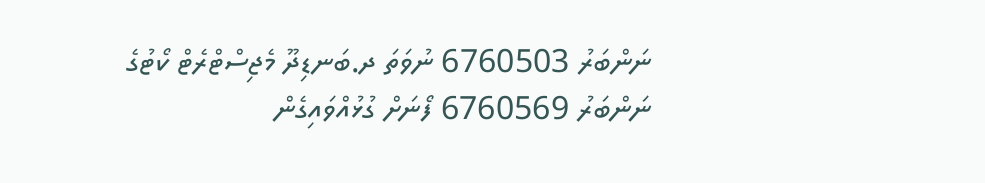ނަންބަރު 6760503 ނުވަތަ ދ.ބަނޑިދޫ މެޖިސްޓްރެޓް ކޯޓުގެ ނަންބަރު 6760569 ފޯނަށް ގުޅުއްވައިގެން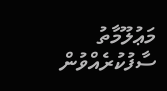މަޢުލޫމާތު ސާފުކުރެއްވުން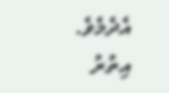އެދެމެވެ.
އިތުރު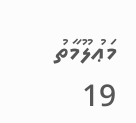މަޢުލޫމާތު
19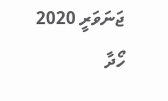ޖަނަވަރީ 2020
ހޯދާ